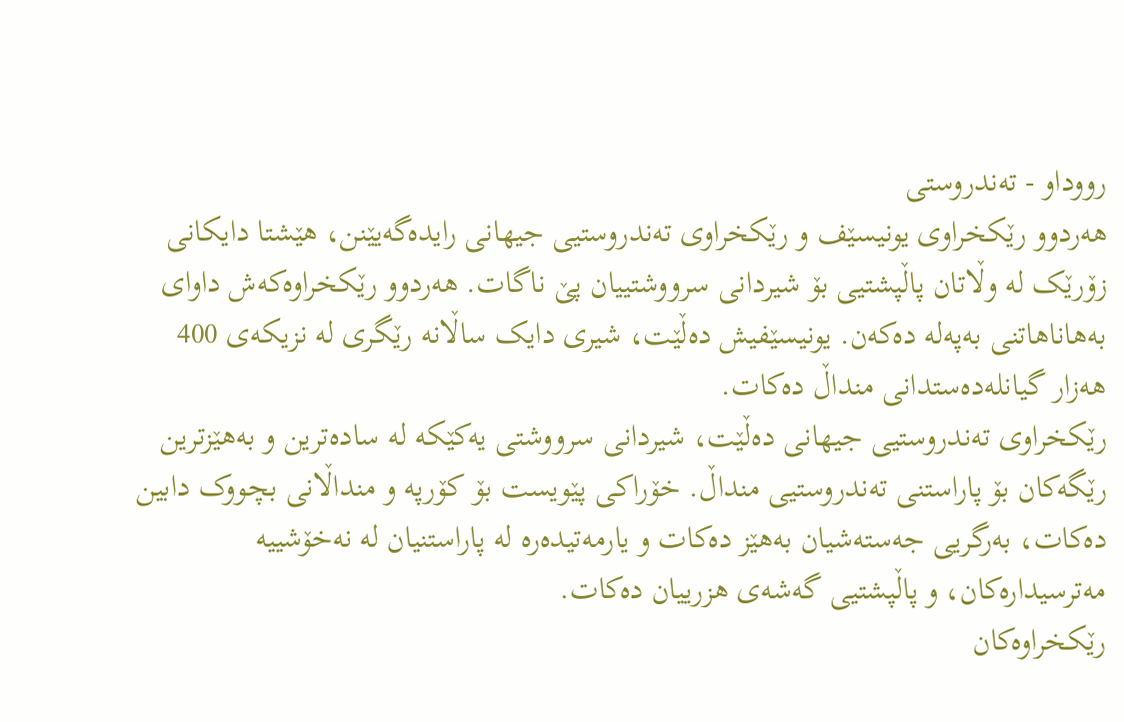رووداو - تەندروستی
هەردوو رێکخراوی یونیسێف و رێکخراوی تەندروستیی جیهانی رایدەگەیێنن، هێشتا دایکانی زۆرێک لە وڵاتان پاڵپشتیی بۆ شیردانی سرووشتییان پێ ناگات. هەردوو رێکخراوەکەش داوای بەهاناهاتنی بەپەلە دەکەن. یونیسێفیش دەڵێت، شیری دایک ساڵانە رێگری لە نزیکەی 400 هەزار گیانلەدەستدانی منداڵ دەکات.
رێکخراوی تەندروستیی جیهانی دەڵێت، شیردانی سرووشتی یەکێکە لە سادەترین و بەهێزترین رێگەکان بۆ پاراستنی تەندروستیی منداڵ. خۆراکی پێویست بۆ کۆرپە و منداڵانی بچووک دابین دەکات، بەرگریی جەستەشیان بەهێز دەکات و یارمەتیدەرە لە پاراستنیان لە نەخۆشییە مەترسیدارەکان، و پاڵپشتیی گەشەی هزرییان دەکات.
رێکخراوەکان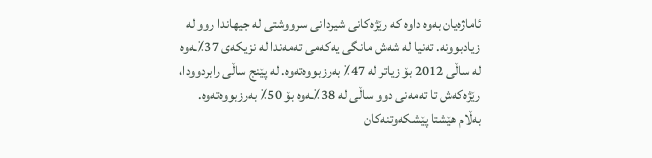ئاماژەیان بەوە داوە کە رێژەکانی شیردانی سرووشتی لە جیهاندا روو لە زیادبوونە. تەنیا لە شەش مانگی یەکەمی تەمەندا لە نزیکەی 37٪ـەوە لە ساڵی 2012 بۆ زیاتر لە 47٪ بەرزبووەتەوە. لە پێنج ساڵی رابردوودا، رێژەکەش تا تەمەنی دوو ساڵی لە 38٪ـەوە بۆ 50٪ بەرزبووەتەوە.
بەڵام هێشتا پێشکەوتنەکان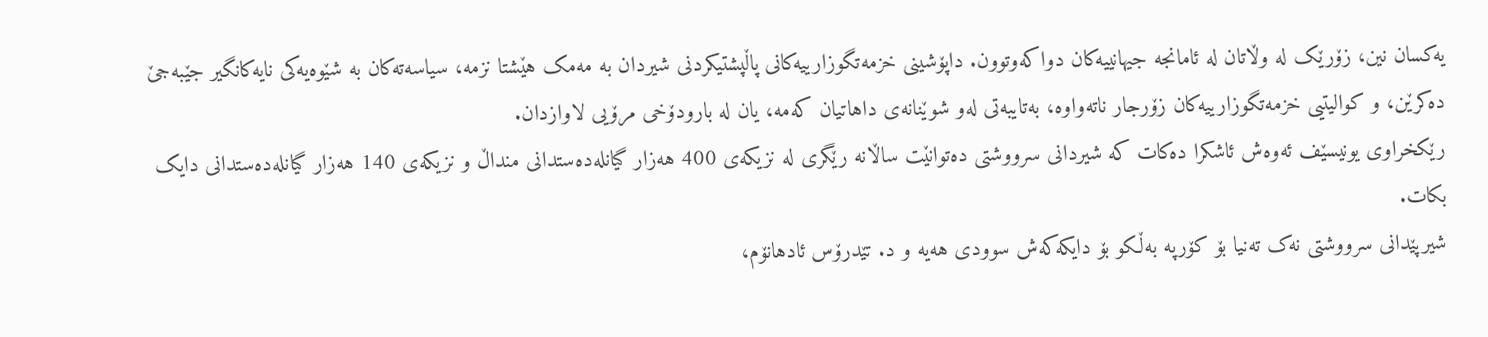یەکسان نین، زۆرێک لە وڵاتان لە ئامانجە جیهانییەکان دواکەوتوون. داپۆشینی خزمەتگوزارییەکانی پاڵپشتیکردنی شیردان بە مەمک هێشتا نزمە، سیاسەتەکان بە شێوەیەکی نایەکانگیر جێبەجێ دەکرێن، و کوالیتیی خزمەتگوزارییەکان زۆرجار ناتەواوە، بەتایبەتی لەو شوێنانەی داهاتیان کەمە، یان لە بارودۆخی مرۆیی لاوازدان.
رێکخراوی یونیسێف ئەوەش ئاشکرا دەکات کە شیردانی سرووشتی دەتوانێت ساڵانە رێگری لە نزیکەی 400 هەزار گیانلەدەستدانی منداڵ و نزیکەی 140 هەزار گیانلەدەستدانی دایک بکات.
شیرپێدانی سرووشتی نەک تەنیا بۆ کۆرپە بەڵکو بۆ دایکەکەش سوودی هەیە و د. تێدرۆس ئادهانۆم،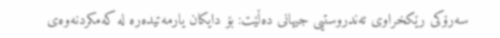سەرۆکی رێکخراوی تەندروستیی جیهانی دەڵێت: بۆ دایکان یارمەتیدەرە لە کەمکردنەوەی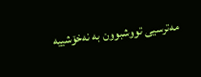مەترسیی تووشبوون بە نەخۆشییە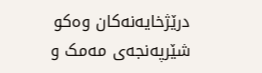درێژخایەنەکان وەکو شێرپەنجەی مەمک و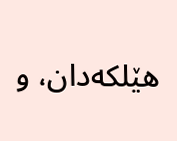هێلکەدان، و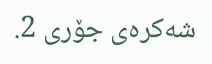شەکرەی جۆری 2.